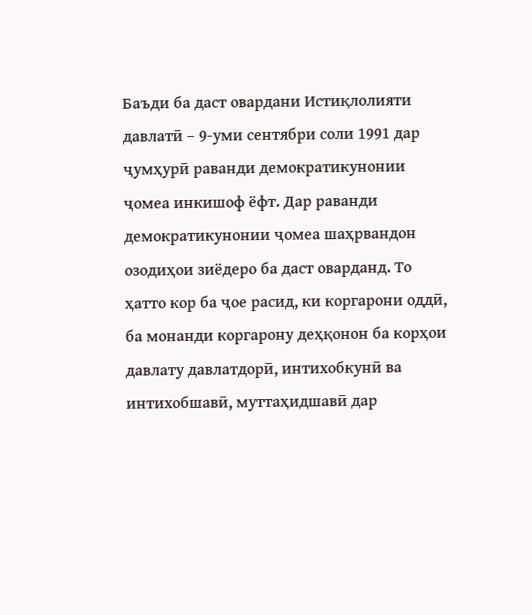Баъди ба даст овардани Истиқлолияти давлатӣ – 9-уми сентябри соли 1991 дар ҷумҳурӣ раванди демократикунонии ҷомеа инкишоф ёфт. Дар раванди демократикунонии ҷомеа шаҳрвандон озодиҳои зиёдеро ба даст оварданд. То ҳатто кор ба ҷое расид, ки коргарони оддӣ, ба монанди коргарону деҳқонон ба корҳои давлату давлатдорӣ, интихобкунӣ ва интихобшавӣ, муттаҳидшавӣ дар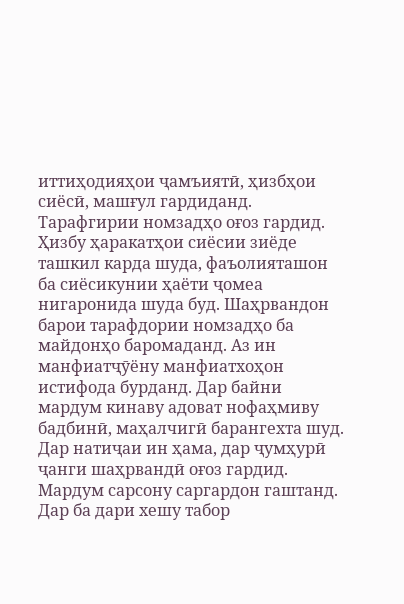иттиҳодияҳои ҷамъиятӣ, ҳизбҳои сиёсӣ, машғул гардиданд. Тарафгирии номзадҳо оғоз гардид. Ҳизбу ҳаракатҳои сиёсии зиёде ташкил карда шуда, фаъолияташон ба сиёсикунии ҳаёти ҷомеа нигаронида шуда буд. Шаҳрвандон барои тарафдории номзадҳо ба майдонҳо баромаданд. Аз ин манфиатҷӯёну манфиатхоҳон истифода бурданд. Дар байни мардум кинаву адоват нофаҳмиву бадбинӣ, маҳалчигӣ барангехта шуд. Дар натиҷаи ин ҳама, дар ҷумҳурӣ ҷанги шаҳрвандӣ оғоз гардид.
Мардум сарсону саргардон гаштанд. Дар ба дари хешу табор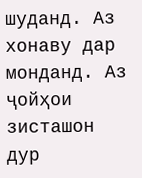шуданд. Аз хонаву дар монданд. Аз ҷойҳои зисташон дур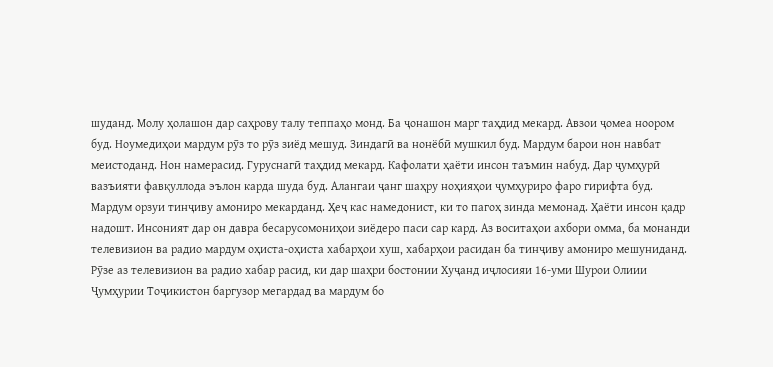шуданд. Молу ҳолашон дар саҳрову талу теппаҳо монд. Ба ҷонашон марг таҳдид мекард. Авзои ҷомеа ноором буд. Ноумедиҳои мардум рӯз то рӯз зиёд мешуд. Зиндагӣ ва нонёбӣ мушкил буд. Мардум барои нон навбат меистоданд. Нон намерасид. Гуруснагӣ таҳдид мекард. Кафолати ҳаёти инсон таъмин набуд. Дар ҷумҳурӣ вазъияти фавқуллода эълон карда шуда буд. Алангаи ҷанг шаҳру ноҳияҳои ҷумҳуриро фаро гирифта буд.
Мардум орзуи тинҷиву амониро мекарданд. Ҳеҷ кас намедонист, ки то пагоҳ зинда мемонад. Ҳаёти инсон қадр надошт. Инсоният дар он давра бесарусомониҳои зиёдеро паси сар кард. Аз воситаҳои ахбори омма, ба монанди телевизион ва радио мардум оҳиста-оҳиста хабарҳои хуш, хабарҳои расидан ба тинҷиву амониро мешуниданд. Рӯзе аз телевизион ва радио хабар расид, ки дар шаҳри бостонии Хуҷанд иҷлосияи 16-уми Шурои Олиии Ҷумҳурии Тоҷикистон баргузор мегардад ва мардум бо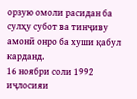орзую омоли расидан ба сулҳу субот ва тинҷиву амонӣ онро ба хуши қабул карданд.
16 ноябри соли 1992 иҷлосияи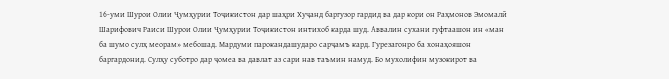16-уми Шурои Олии Ҷумҳурии Тоҷикистон дар шаҳри Хуҷанд баргузор гардид ва дар кори он Раҳмонов Эмомалӣ Шарифович Раиси Шурои Олии Ҷумҳурии Тоҷикистон интихоб карда шуд. Аввалин сухани гуфтаашон ин «ман ба шумо сулҳ меорам» мебошад. Мардуми парокандашударо сарҷамъ кард. Гурезагонро ба хонаҳояшон баргардонид. Сулҳу суботро дар ҷомеа ва давлат аз сари нав таъмин намуд. Бо мухолифин музокирот ва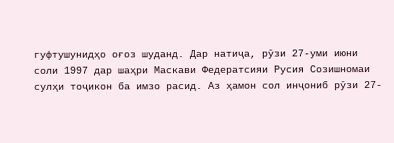гуфтушунидҳо оғоз шуданд. Дар натиҷа, рӯзи 27-уми июни соли 1997 дар шаҳри Маскави Федератсияи Русия Созишномаи сулҳи тоҷикон ба имзо расид. Аз ҳамон сол инҷониб рӯзи 27-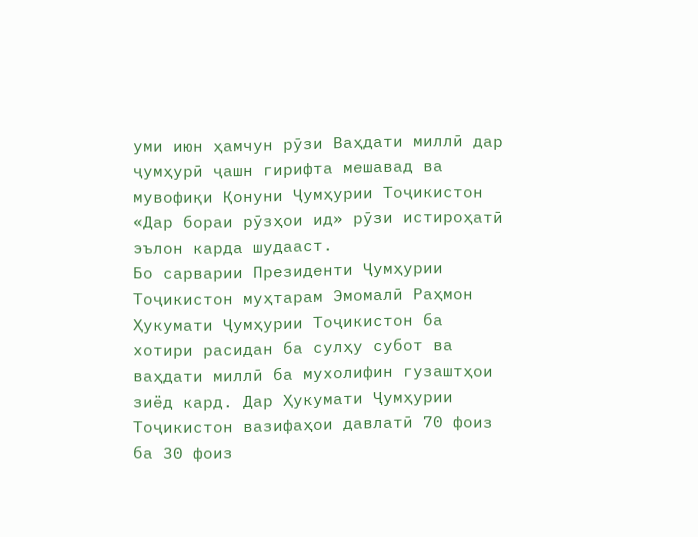уми июн ҳамчун рӯзи Ваҳдати миллӣ дар ҷумҳурӣ ҷашн гирифта мешавад ва мувофиқи Қонуни Ҷумҳурии Тоҷикистон «Дар бораи рӯзҳои ид» рӯзи истироҳатӣ эълон карда шудааст.
Бо сарварии Президенти Ҷумҳурии Тоҷикистон муҳтарам Эмомалӣ Раҳмон Ҳукумати Ҷумҳурии Тоҷикистон ба хотири расидан ба сулҳу субот ва ваҳдати миллӣ ба мухолифин гузаштҳои зиёд кард. Дар Ҳукумати Ҷумҳурии Тоҷикистон вазифаҳои давлатӣ 70 фоиз ба 30 фоиз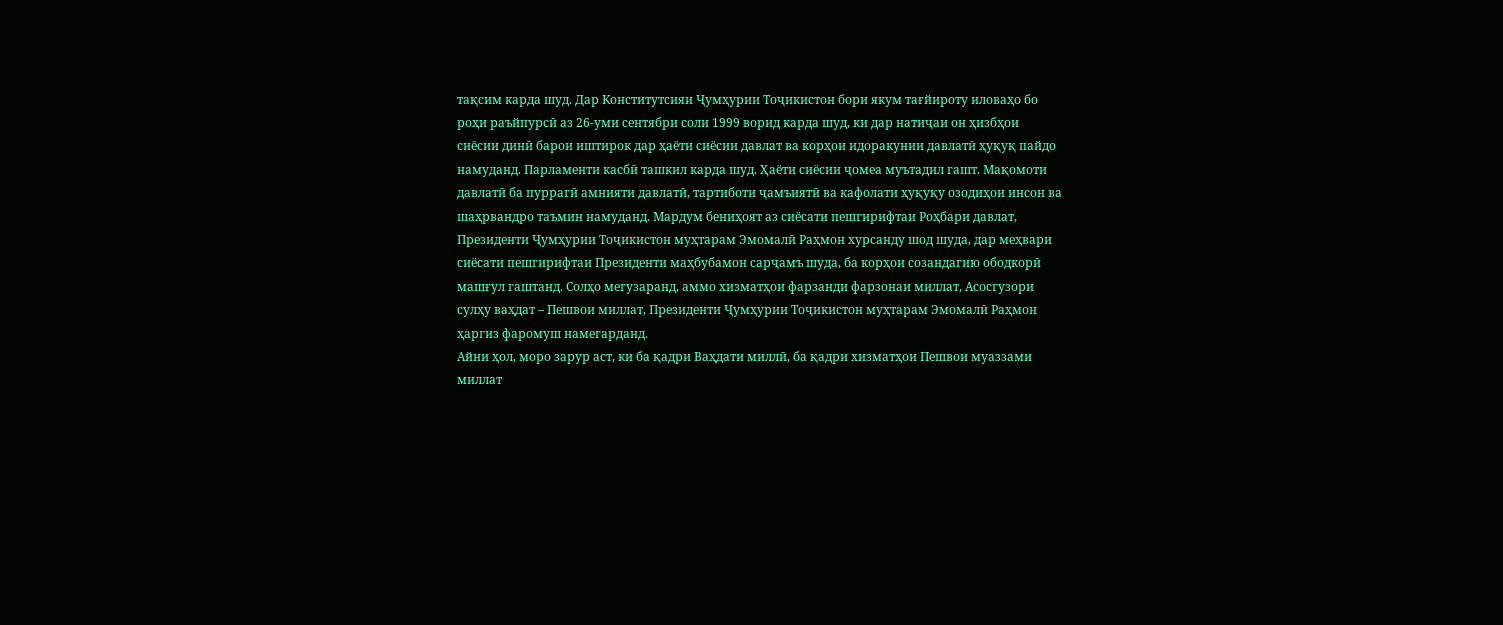тақсим карда шуд. Дар Конститутсияи Ҷумҳурии Тоҷикистон бори якум тағйироту иловаҳо бо роҳи раъйпурсӣ аз 26-уми сентябри соли 1999 ворид карда шуд, ки дар натиҷаи он ҳизбҳои сиёсии динӣ барои иштирок дар ҳаёти сиёсии давлат ва корҳои идоракунии давлатӣ ҳуқуқ пайдо намуданд. Парламенти касбӣ ташкил карда шуд. Ҳаёти сиёсии ҷомеа муътадил гашт. Мақомоти давлатӣ ба пуррагӣ амнияти давлатӣ, тартиботи ҷамъиятӣ ва кафолати ҳуқуқу озодиҳои инсон ва шаҳрвандро таъмин намуданд. Мардум бениҳоят аз сиёсати пешгирифтаи Роҳбари давлат, Президенти Ҷумҳурии Тоҷикистон муҳтарам Эмомалӣ Раҳмон хурсанду шод шуда, дар меҳвари сиёсати пешгирифтаи Президенти маҳбубамон сарҷамъ шуда, ба корҳои созандагию ободкорӣ машғул гаштанд. Солҳо мегузаранд, аммо хизматҳои фарзанди фарзонаи миллат, Асосгузори сулҳу ваҳдат – Пешвои миллат, Президенти Ҷумҳурии Тоҷикистон муҳтарам Эмомалӣ Раҳмон ҳаргиз фаромуш намегарданд.
Айни ҳол, моро зарур аст, ки ба қадри Ваҳдати миллӣ, ба қадри хизматҳои Пешвои муаззами миллат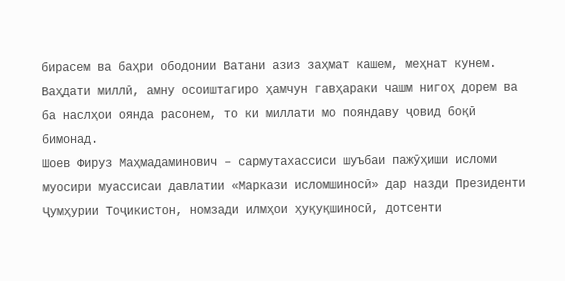бирасем ва баҳри ободонии Ватани азиз заҳмат кашем, меҳнат кунем. Ваҳдати миллӣ, амну осоиштагиро ҳамчун гавҳараки чашм нигоҳ дорем ва ба наслҳои оянда расонем, то ки миллати мо пояндаву ҷовид боқӣ бимонад.
Шоев Фируз Маҳмадаминович – сармутахассиси шуъбаи пажӯҳиши исломи муосири муассисаи давлатии «Маркази исломшиносӣ» дар назди Президенти Ҷумҳурии Тоҷикистон, номзади илмҳои ҳуқуқшиносӣ, дотсенти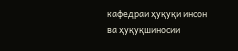кафедраи ҳуқуқи инсон ва ҳуқуқшиносии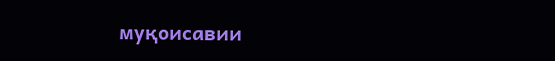муқоисавии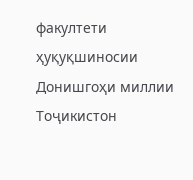факултети ҳуқуқшиносии Донишгоҳи миллии Тоҷикистон